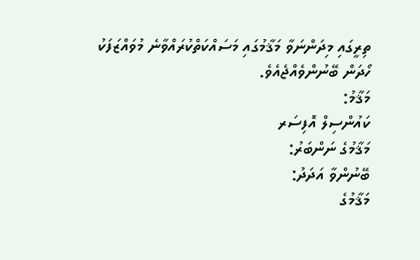ތިރީގައި މިދަންނަވާ މަޤާމުގައި މަސައްކަތްކުރައްވާނެ މުވައްޒަފަކު ހޯދަން ބޭނުންވެއްޖެއެވެ.
މަޤާމު:
ކައުންސިލް އޮފިސަރ
މަޤާމުގެ ނަންބަރު:
ބޭނުންވާ އަދަދު:
މަޤާމުގެ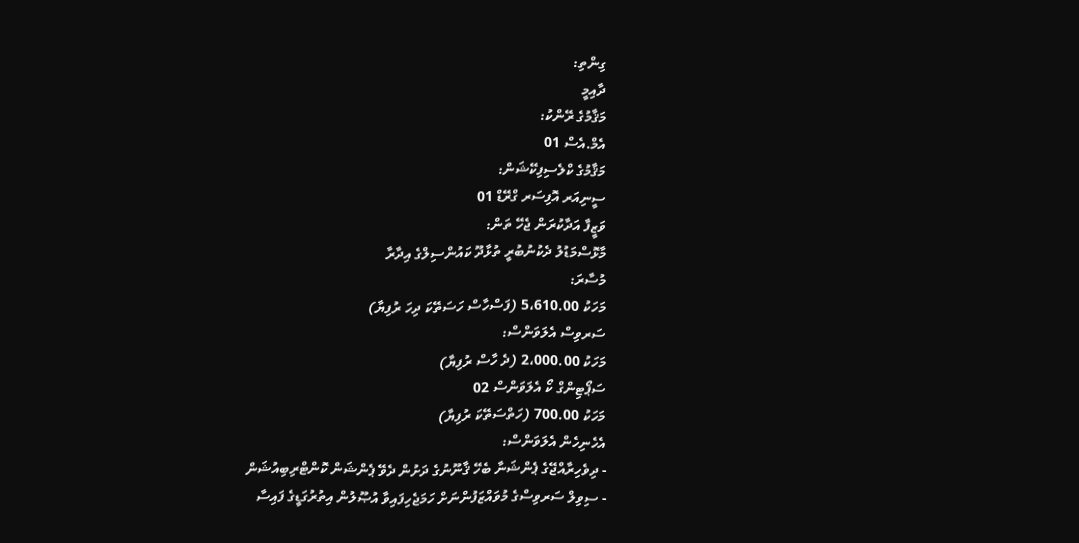ގިންތި:
ދާއިމީ
މަޤާމުގެ ރޭންކު:
އެމް.އެސް 01
މަޤާމުގެ ކްލެސިފިކޭޝަން:
ސީނިއަރ އޮފިސަރ ގްރޭޑް 01
ވަޒީފާ އަދާކުރަން ޖެހޭ ތަން:
މާޅޮސްމަޑުލު ދެކުނުބުރީ ތުޅާދޫ ކައުންސިލްގެ އިދާރާ
މުސާރަ:
މަހަކު 5،610.00 (ފަސްހާސް ހަސަތޭކަ ދިހަ ރުފިޔާ)
ސަރވިސް އެލަވަންސް:
މަހަކު 2،000.00 (ދެ ހާސް ރުފިޔާ)
ސަޕޯޓިންގް ކޯ އެލަވަންސް 02
މަހަކު 700.00 (ހަތްސަތޭކަ ރުފިޔާ)
އެހެނިހެން އެލަވަންސް:
- ދިވެހިރާއްޖޭގެ ޕެންޝަނާ ބެހޭ ޤާނޫނުގެ ދަށުން ދެވޭ ޕެންޝަން ކޮންޓްރިބިއުޝަން
- ސިވިލް ސަރވިސްގެ މުވައްޒަފުންނަށް ހަމަޖެހިފައިވާ އުޞޫލުން އިތުރުގަޑީގެ ފައިސާ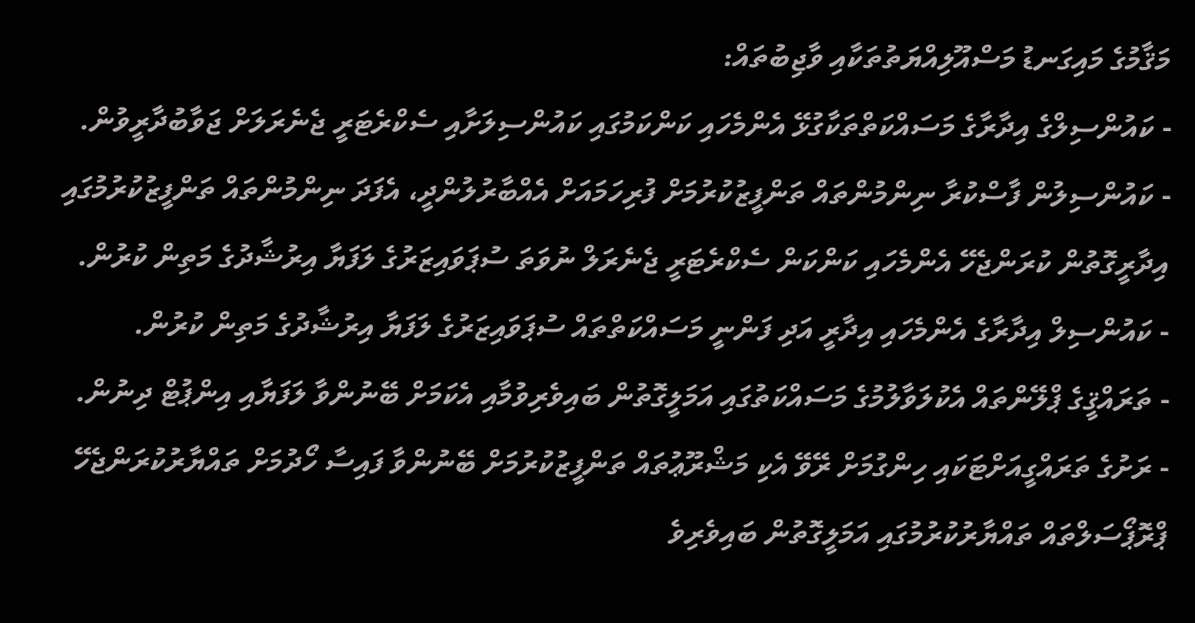މަޤާމުގެ މައިގަނޑު މަސްއޫލިއްޔަތުތަކާއި ވާޖިބުތައް:
- ކައުންސިލްގެ އިދާރާގެ މަސައްކަތްތަކާގުޅޭ އެންމެހައި ކަންކަމުގައި ކައުންސިލަށާއި ސެކްރެޓަރީ ޖެނެރަލަށް ޖަވާބުދާރީވުން.
- ކައުންސިލުން ފާސްކުރާ ނިންމުންތައް ތަންފީޒުކުރުމަށް ފުރިހަމައަށް އެއްބާރުލުންދީ، އެފަދަ ނިންމުންތައް ތަންފީޒުކުރުމުގައި އިދާރީގޮތުން ކުރަންޖެހޭ އެންމެހައި ކަންކަން ސެކްރެޓަރީ ޖެނެރަލް ނުވަތަ ސުޕަވައިޒަރުގެ ލަފަޔާ އިރުޝާދުގެ މަތިން ކުރުން.
- ކައުންސިލް އިދާރާގެ އެންމެހައި އިދާރީ އަދި ފަންނީ މަސައްކަތްތައް ސުޕަވައިޒަރުގެ ލަފަޔާ އިރުޝާދުގެ މަތިން ކުރުން.
- ތަރައްޤީގެ ޕްލޭންތައް އެކުލަވާލުމުގެ މަސައްކަތުގައި އަމަލީގޮތުން ބައިވެރިވުމާއި އެކަމަށް ބޭނުންވާ ލަފަޔާއި އިންޕުޓް ދިނުން.
- ރަށުގެ ތަރައްގީއަށްޓަކައި ހިންގުމަށް ރޭވޭ އެކި މަޝްރޫޢުތައް ތަންފީޒުކުރުމަށް ބޭނުންވާ ފައިސާ ހޯދުމަށް ތައްޔާރުކުރަންޖެހޭ ޕްރޮޕޯސަލްތައް ތައްޔާރުކުރުމުގައި އަމަލީގޮތުން ބައިވެރިވެ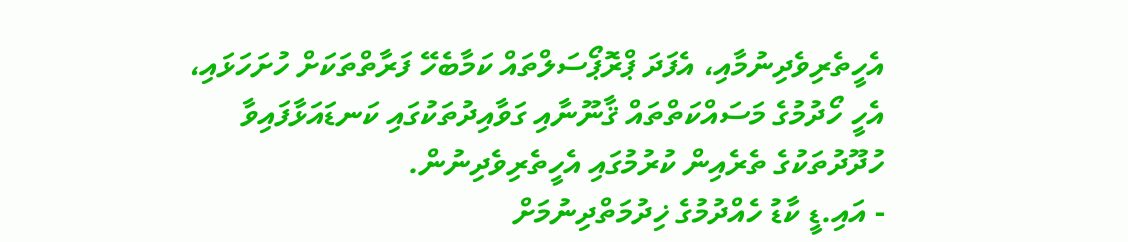އެހީތެރިވެދިނުމާއި، އެފަދަ ޕްރޮޕޯސަލްތައް ކަމާބެހޭ ފަރާތްތަކަށް ހުށަހަޅައި، އެހީ ހޯދުމުގެ މަސައްކަތްތައް ޤާނޫނާއި ގަވާއިދުތަކުގައި ކަނޑައަޅާފައިވާ ހުދޫދުތަކުގެ ތެރެއިން ކުރުމުގައި އެހީތެރިވެދިނުން.
- އައި.ޑީ ކާޑު ހެއްދުމުގެ ޚިދުމަތްދިނުމަށް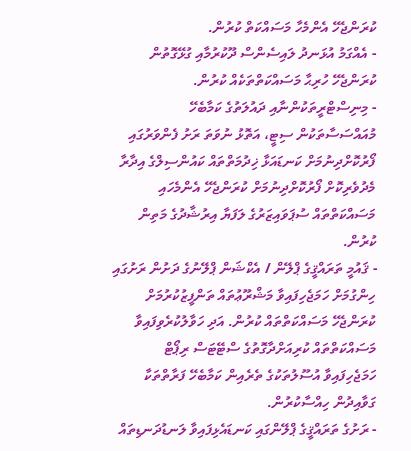ކުރަންޖެހޭ އެންމެހާ މަސައްކަތް ކުރުން.
- އެއްގަމު އުޅަނދު ލައިސެންސް ދޫކުރުމާއި ގުޅޭގޮތުން ކުރަންޖެހޭ ހުރިޙާ މަސައްކަތްތަކެއް ކުރުން.
- މިނިސްޓްރީތަކުންނާއި ދައުލަތުގެ ކަމާބެހޭ މުއައްސަސާތަކުން ސިޓީ، އަތޮޅު ނުވަތަ ރަށު ފެންވަރުގައި ފޯރުކޮށްދިނުމަށް ކަނޑައަޅާ ޚިދުމަތްތައް ކައުންސިލްގެ އިދާރާ މެދުވެރިކޮށް ފޯރުކޮށްދިނުމަށް ކުރަންޖެހޭ އެންމެހައި މަސައްކަތްތައް ސުޕަވައިޒަރުގެ ލަފަޔާ އިރުޝާދުގެ މަތިން ކުރުން.
- ޤައުމީ ތަރައްޤީގެ ޕްލޭން / އެކްޝަން ޕްލޭނުގެ ދަށުން ރަށުގައި ހިންގުމަށް ހަމަޖެހިފައިވާ މަޝްރޫޢުތައް ތަންފީޒުކުރުމަށް ކުރަންޖެހޭ މަސައްކަތްތައް ކުރުން. އަދި ހަވާލުކުރެވިފައިވާ މަސައްކަތްތައް ކުރިއަށްދާގޮތުގެ ސްޓޭޓަސް ރިޕޯޓް ހަމަޖެހިފައިވާ އުސޫލުތަކުގެ ތެރެއިން ކަމާބެހޭ ފަރާތްތަކާ ގަވާއިދުން ހިއްސާކުރުން.
- ރަށުގެ ތަރައްޤީގެ ޕްލޭންގައި ކަނޑައެޅިފައިވާ ލަނޑުދަނޑިތައް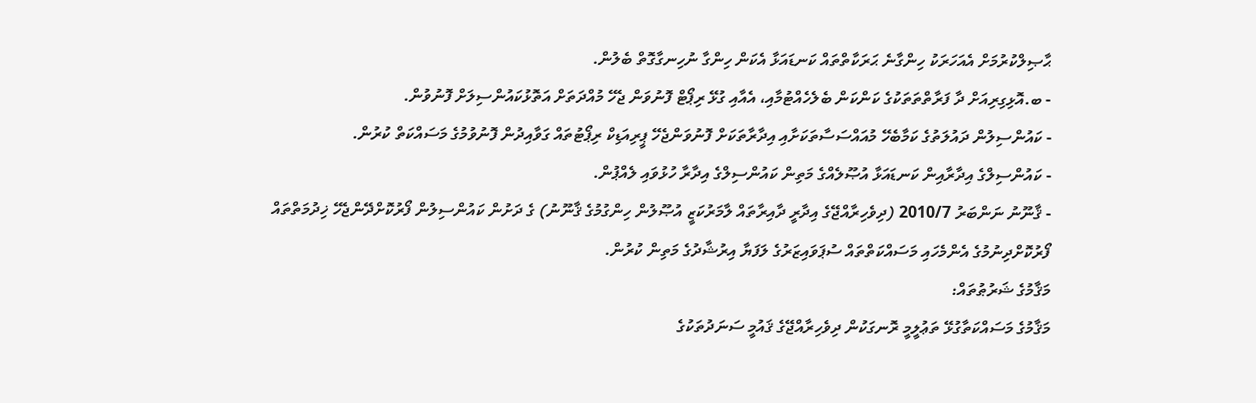ޙާޞިލްކުރުމަށް އެއަހަރަކު ހިންގާނެ ޙަރަކާތްތައް ކަނޑައަޅާ އެކަން ހިންގާ ނުހިނގާގޮތް ބެލުން.
- ބ.އޮޅިގިރިއަށް ދާ ފަރާތްތަތަކުގެ ކަންކަން ބެލެހެއްޓުމާއި، އެއާއި ގުޅޭ ރިޕޯޓް ފޮނުވަން ޖެހޭ މުއްދަތަށް އަތޮޅުކައުންސިލަށް ފޮނުވުން.
- ކައުންސިލުން ދައުލަތުގެ ކަމާބެހޭ މުއައްސަސާތަކަށާއި އިދާރާތަކަށް ފޮނުވަންޖެހޭ ޕީރިއަޑިކް ރިޕޯޓުތައް ގަވާއިދުން ފޮނުވުމުގެ މަސައްކަތް ކުރުން.
- ކައުންސިލްގެ އިދާރާއިން ކަނޑައަޅާ އުޞޫލެއްގެ މަތިން ކައުންސިލްގެ އިދާރާ ހުޅުވައި ލެއްޕުން.
- ޤާނޫނު ނަންބަރު 2010/7 (ދިވެހިރާއްޖޭގެ އިދާރީ ދާއިރާތައް ލާމަރުކަޒީ އުޞޫލުން ހިންގުމުގެ ޤާނޫނު) ގެ ދަށުން ކައުންސިލުން ފޯރުކޮށްދޭންޖެހޭ ޚިދުމަތްތައް ފޯރުކޮށްދިނުމުގެ އެންމެހައި މަސައްކަތްތައް ސުޕަވައިޒަރުގެ ލަފަޔާ އިރުޝާދުގެ މަތިން ކުރުން.
މަޤާމުގެ ޝަރުޠުތައް:
މަޤާމުގެ މަސައްކަތާގުޅޭ ތަޢުލީމީ ރޮނގަކުން ދިވެހިރާއްޖޭގެ ޤައުމީ ސަނަދުތަކުގެ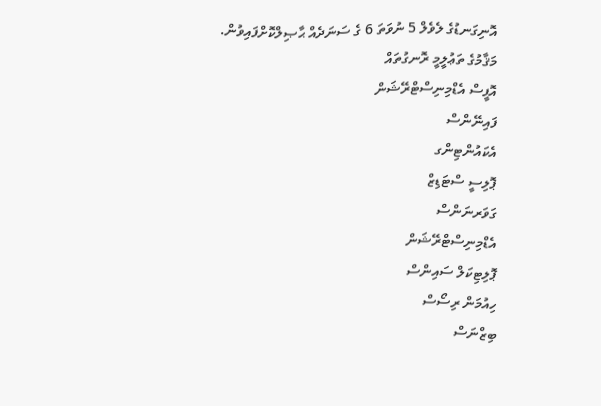އޮނިގަނޑުގެ ލެވެލް 5 ނުވަތަ 6 ގެ ސަނަދެއް ޙާޞިލްކޮށްފައިވުން.
މަޤާމުގެ ތަޢުލީމީ ރޮނގުތައް
އޮފީސް އެޑްމިނިސްޓްރޭޝަން
ފައިނޭންސް
އެކައުންޓިންގ
ޕޮލިސީ ސްޓަޑިޒް
ގަވަރނަންސް
އެޑްމިނިސްޓްރޭޝަން
ޕޮލިޓިކަލް ސައިންސް
ހިއުމަން ރިސޯސް
ބިޒްނަސް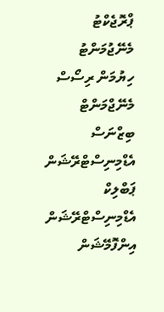ޕްރޮޖެކްޓު މެނޭޖުމަންޓު
ހިޔުމަން ރިސޯސް މެނޭޖްމަންޓް
ބިޒްނަސް އެޑްމިނިސްޓްރޭޝަން
ޕަބްލިކް އެޑްމިނިސްޓްރޭޝަން
އިންފޮމޭޝަން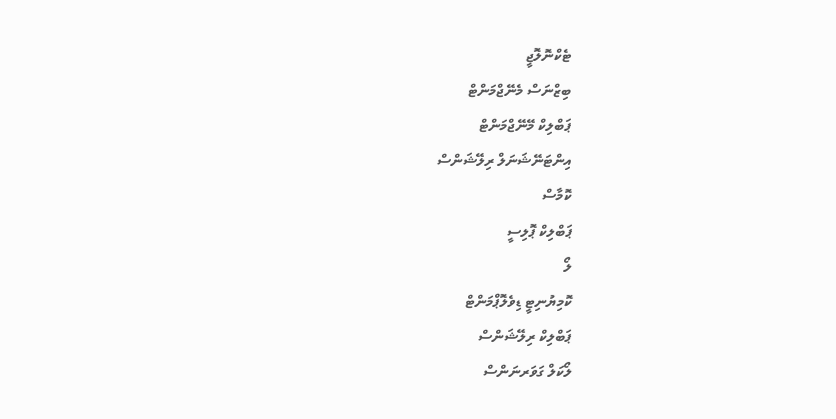ޓެކްނޮލޮޖީ
ބިޒްނަސް މެނޭޖްމަންޓް
ޕަބްލިކް މޭނޭޖްމަންޓް
އިންޓަނޭޝަނަލް ރިލޭޝަންސް
ކޮމާސް
ޕަބްލިކް ޕޮލިސީ
ލޯ
ކޮމިޔުނިޓީ ޑިވެލޮޕްމަންޓް
ޕަބްލިކް ރިލޭޝަންސް
ލޯކަލް ގަވަރނަންސް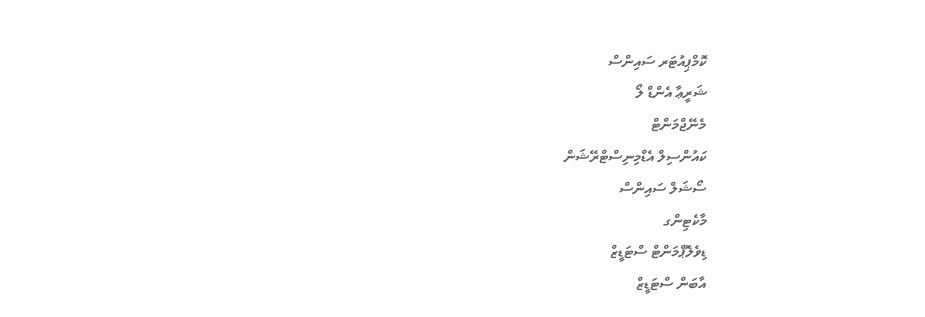ކޮމްޕިއުޓަރ ސައިންސް
ޝަރީޢާ އެންޑް ލޯ
މެނޭޖްމަންޓް
ކައުންސިލް އެޑްމިނިސްޓްރޭޝަން
ސޯޝަލް ސައިންސް
މާކެޓިންގ
ޑިވެލޮޕްމަންޓް ސްޓަޑީޒް
އާބަން ސްޓަޑީޒް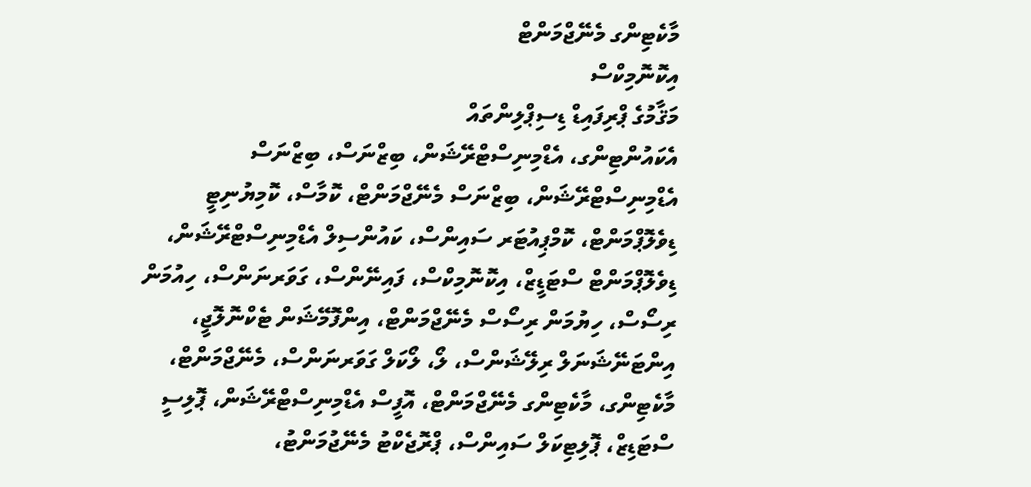މާކެޓިންގ މެނޭޖްމަންޓް
އިކޮނޮމިކްސް
މަޤާމުގެ ޕްރިފައިޑް ޑިސިޕްލިންތައް
އެކައުންޓިންގ، އެޑްމިނިސްޓްރޭޝަން، ބިޒްނަސް، ބިޒްނަސް އެޑްމިނިސްޓްރޭޝަން، ބިޒްނަސް މެނޭޖްމަންޓް، ކޮމާސް، ކޮމިޔުނިޓީ ޑިވެލޮޕްމަންޓް، ކޮމްޕިއުޓަރ ސައިންސް، ކައުންސިލް އެޑްމިނިސްޓްރޭޝަން، ޑިވެލޮޕްމަންޓް ސްޓަޑީޒް، އިކޮނޮމިކްސް، ފައިނޭންސް، ގަވަރނަންސް، ހިއުމަން ރިސޯސް، ހިޔުމަން ރިސޯސް މެނޭޖްމަންޓް، އިންފޮމޭޝަން ޓެކްނޮލޮޖީ، އިންޓަނޭޝަނަލް ރިލޭޝަންސް، ލޯ، ލޯކަލް ގަވަރނަންސް، މެނޭޖްމަންޓް، މާކެޓިންގ، މާކެޓިންގ މެނޭޖްމަންޓް، އޮފީސް އެޑްމިނިސްޓްރޭޝަން، ޕޮލިސީ ސްޓަޑިޒް، ޕޮލިޓިކަލް ސައިންސް، ޕްރޮޖެކްޓު މެނޭޖުމަންޓު،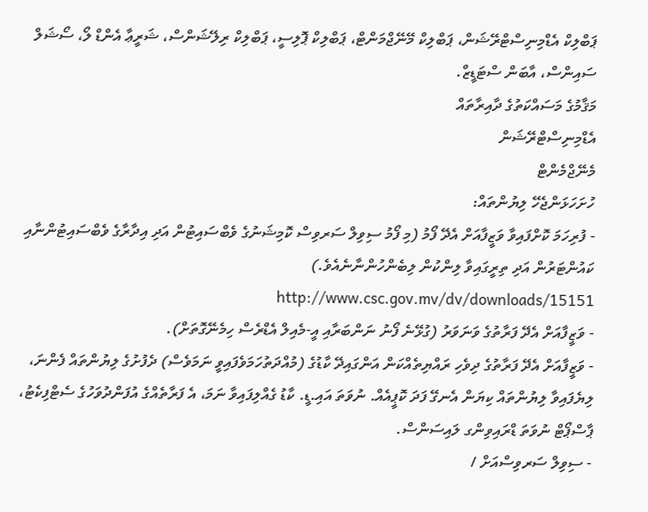ޕަބްލިކް އެޑްމިނިސްޓްރޭޝަން، ޕަބްލިކް މޭނޭޖްމަންޓް، ޕަބްލިކް ޕޮލިސީ، ޕަބްލިކް ރިލޭޝަންސް، ޝަރީޢާ އެންޑް ލޯ، ސޯޝަލް ސައިންސް، އާބަން ސްޓަޑީޒް.
މަޤާމުގެ މަސައްކަތުގެ ދާއިރާތައް
އެޑްމިނިސްޓްރޭޝަން
މެނޭޖްމެންޓް
ހުށަހަޅަންޖެހޭ ލިޔުންތައް:
- ފުރިހަމަ ކޮށްފައިވާ ވަޒީފާއަށް އެދޭ ފޯމު (މި ފޯމު ސިވިލް ސަރވިސް ކޮމިޝަނުގެ ވެބްސައިޓުން އަދި އިދާރާގެ ވެބްސައިޓުންނާއި ކައުންޓަރުން އަދި ތިރީގައިވާ ލިންކުން ލިބެންހުންނާނެއެވެ.) http://www.csc.gov.mv/dv/downloads/15151
- ވަޒީފާއަށް އެދޭ ފަރާތުގެ ވަނަވަރު (ގުޅޭނެ ފޯނު ނަންބަރާއި އީ-މެއިލް އެޑްރެސް ހިމެނޭގޮތަށް).
- ވަޒީފާއަށް އެދޭ ފަރާތުގެ ދިވެހި ރައްޔިތެއްކަން އަންގައިދޭ ކާޑުގެ (މުއްދަތުހަމަވެފައިވީ ނަމަވެސް) ދެފުށުގެ ލިޔުންތައް ފެންނަ، ލިޔެފައިވާ ލިޔުންތައް ކިޔަން އެނގޭ ފަދަ ކޮޕީއެއް. ނުވަތަ އައި.ޑީ. ކާޑު ގެއްލިފައިވާ ނަމަ، އެ ފަރާތެއްގެ އުފަންދުވަހުގެ ސެޓްފިކެޓު، ޕާސްޕޯޓް ނުވަތަ ޑްރައިވިންގ ލައިސަންސް.
- ސިވިލް ސަރވިސްއަށް /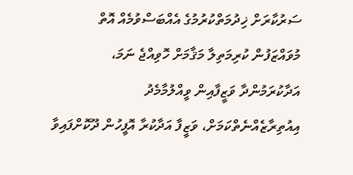ސަރުކާރަށް ޚިދުމަތްކުރުމުގެ އެއްބަސްވުމެއް އޮތް މުވައްޒަފުން ކުރިމަތިލާ މަޤާމަށް ހޮވިއްޖެ ނަމަ، އަދާކުރަމުންދާ ވަޒީފާއިން ވީއްލުމާމެދު އިއުތިރާޒެއްނެތްކަމަށް، ވަޒީފާ އަދާކުރާ އޮފީހުން ދޫކޮށްފައިވާ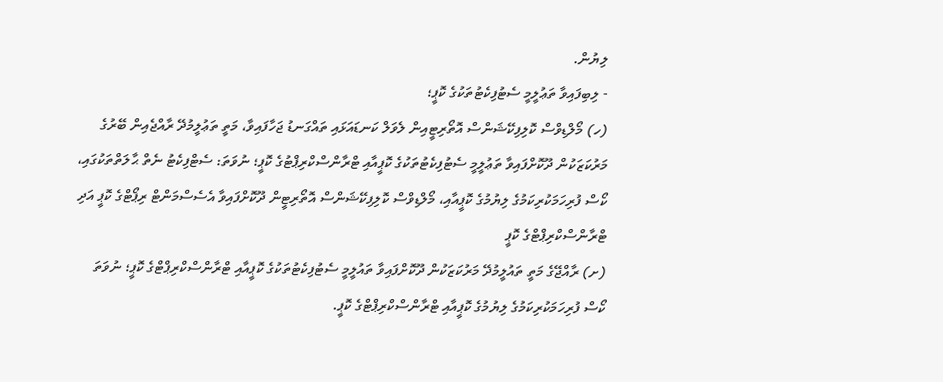ލިޔުން.
- ލިބިފައިވާ ތަޢުލީމީ ސެޓުފިކެޓުތަކުގެ ކޮޕީ؛
(ހ) މޯލްޑިވްސް ކޮލިފިކޭޝަންސް އޮތޯރިޓީއިން ލެވަލް ކަނޑައަޅައި ތައްގަނޑު ޖަހާފައިވާ، މަތީ ތަޢުލީމުދޭ ރާއްޖެއިން ބޭރުގެ މަރުކަޒަކުން ދޫކޮށްފައިވާ ތަޢުލީމީ ސެޓުފިކެޓުތަކުގެ ކޮޕީއާއި ޓްރާންސްކްރިޕްޓުގެ ކޮޕީ؛ ނުވަތަ: ސެޓްފިކެޓު ނެތް ޙާލަތްތަކުގައި، ކޯސް ފުރިހަމަކުރިކަމުގެ ލިޔުމުގެ ކޮޕީއާއި، މޯލްޑިވްސް ކޮލިފިކޭޝަންސް އޮތޯރިޓީން ދޫކޮށްފައިވާ އެސެސްމަންޓް ރިޕޯޓްގެ ކޮޕީ އަދި ޓްރާންސްކްރިޕްޓްގެ ކޮޕީ
(ށ) ރާއްޖޭގެ މަތީ ތައުލީމުދޭ މަރުކަޒަކުން ދޫކޮށްފައިވާ ތައުލީމީ ސެޓުފިކެޓުތަކުގެ ކޮޕީއާއި ޓްރާންސްކްރިޕްޓްގެ ކޮޕީ؛ ނުވަތަ ކޯސް ފުރިހަމަކުރިކަމުގެ ލިޔުމުގެ ކޮޕީއާއި ޓްރާންސްކްރިޕްޓްގެ ކޮޕީ.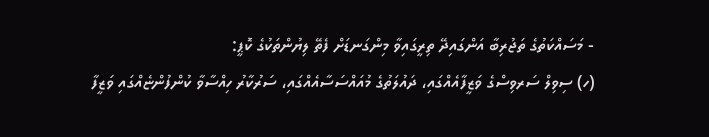- މަސައްކަތުގެ ތަޖުރިބާ އަންގައިދޭ ތިރީގައިވާ މިންގަނޑަށް ފެތޭ ލިޔުންތަކުގެ ކޮޕީ:
(ހ) ސިވިލް ސަރވިސްގެ ވަޒީފާއެއްގައި، ދައުލަތުގެ މުއައްސަސާއެއްގައި، ސަރުކާރު ހިއްސާވާ ކުންފުންޏެއްގައި ވަޒީފާ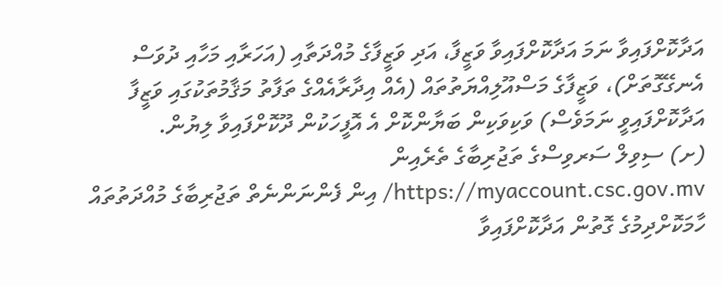އަދާކޮށްފައިވާ ނަމަ އަދާކޮށްފައިވާ ވަޒީފާ، އަދި ވަޒީފާގެ މުއްދަތާއި (އަހަރާއި މަހާއި ދުވަސް އެނގޭގޮތަށް)، ވަޒީފާގެ މަސްއޫލިއްޔަތުތައް (އެއް އިދާރާއެއްގެ ތަފާތު މަޤާމުތަކުގައި ވަޒީފާ އަދާކޮށްފައިވީ ނަމަވެސް) ވަކިވަކިން ބަޔާންކޮށް އެ އޮފީހަކުން ދޫކޮށްފައިވާ ލިޔުން.
(ށ) ސިވިލް ސަރވިސްގެ ތަޖުރިބާގެ ތެރެއިން https://myaccount.csc.gov.mv/ އިން ފެންނަންނެތް ތަޖުރިބާގެ މުއްދަތުތައް ހާމަކޮށްދިމުގެ ގޮތުން އަދާކޮށްފައިވާ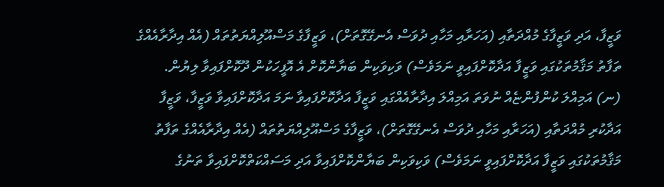ވަޒީފާ، އަދި ވަޒީފާގެ މުއްދަތާއި (އަހަރާއި މަހާއި ދުވަސް އެނގޭގޮތަށް)، ވަޒީފާގެ މަސްއޫލިއްޔަތުތައް (އެއް އިދާރާއެއްގެ ތަފާތު މަޤާމުތަކުގައި ވަޒީފާ އަދާކޮށްފައިވީ ނަމަވެސް) ވަކިވަކިން ބަޔާންކޮށް އެ އޮފީހަކުން ދޫކޮށްފައިވާ ލިޔުން.
(ނ) އަމިއްލަ ކުންފުންޏެއް ނުވަތަ އަމިއްލަ އިދާރާއެއްގައި ވަޒީފާ އަދާކޮށްފައިވާ ނަމަ އަދާކޮށްފައިވާ ވަޒީފާ، ވަޒީފާ އަދާކުރި މުއްދަތާއި (އަހަރާއި މަހާއި ދުވަސް އެނގޭގޮތަށް)، ވަޒީފާގެ މަސްއޫލިއްޔަތުތައް (އެއް އިދާރާއެއްގެ ތަފާތު މަޤާމުތަކުގައި ވަޒީފާ އަދާކޮށްފައިވީ ނަމަވެސް) ވަކިވަކިން ބަޔާންކޮށްފައިވާ އަދި މަސައްކަތްކޮށްފައިވާ ތަނުގެ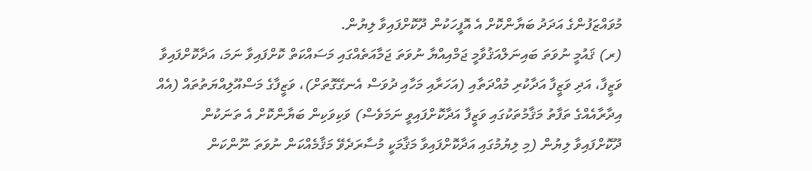މުވައްޒަފުންގެ އަދަދު ބަޔާންކޮށް އެ އޮފީހަކުން ދޫކޮށްފައިވާ ލިޔުން.
(ރ) ޤައުމީ ނުވަތަ ބައިނަލްއަޤުވާމީ ޖަމްއިއްޔާ ނުވަތަ ޖަމާއަތެއްގައި މަސައްކަތް ކޮށްފައިވާ ނަމަ، އަދާކޮށްފައިވާ ވަޒީފާ، އަދި ވަޒީފާ އަދާކުރި މުއްދަތާއި (އަހަރާއި މަހާއި ދުވަސް އެނގޭގޮތަށް)، ވަޒީފާގެ މަސްއޫލިއްޔަތުތައް (އެއް އިދާރާއެއްގެ ތަފާތު މަޤާމުތަކުގައި ވަޒީފާ އަދާކޮށްފައިވީ ނަމަވެސް) ވަކިވަކިން ބަޔާންކޮށް އެ ތަނަކުން ދޫކޮށްފައިވާ ލިޔުން (މި ލިޔުމުގައި އަދާކޮށްފައިވާ މަޤާމަކީ މުސާރަދެވޭ މަޤާމެއްކަން ނުވަތަ ނޫންކަން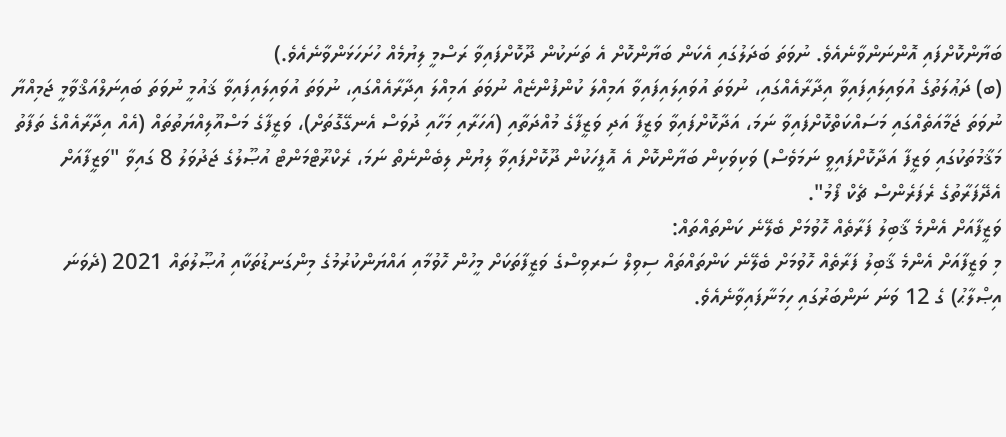ބަޔާންކޮށްފައި އޮންނަންވާނެއެވެ. ނުވަތަ ބަދަލުގައި އެކަން ބަޔާންކޮށް އެ ތަނަކުން ދޫކޮށްފައިވާ ރަސްމީ ލިޔުމެއް ހުށަހަޅަންވާނެއެވެ.)
(ބ) ދަޢުލަތުގެ އުވައިލައިފައިވާ އިދާރާއެއްގައި، ނުވަތަ އުވައިލައިފައިވާ އަމިއްލަ ކުންފުންޏެއް ނުވަތަ އަމިއްލަ އިދާރާއެއްގައި، ނުވަތަ އުވައިލައިފައިވާ ޤައުމީ ނުވަތަ ބައިނަލްއަޤްވާމީ ޖަމިއްޔާ ނުވަތަ ޖަމާއަތެއްގައި މަސައްކަތްކޮށްފައިވާ ނަމަ، އަދާކޮށްފައިވާ ވަޒީފާ އަދި ވަޒީފާގެ މުއްދަތާއި (އަހަރާއި މަހާއި ދުވަސް އެނގޭގޮތަށް)، ވަޒީފާގެ މަސްއޫލިއްޔަތުތައް (އެއް އިދާރާއެއްގެ ތަފާތު މަޤާމުތަކުގައި ވަޒީފާ އަދާކޮށްފައިވީ ނަމަވެސް) ވަކިވަކިން ބަޔާންކޮށް އެ އޮފީހަކުން ދޫކޮށްފައިވާ ލިޔުން ލިބެންނެތް ނަމަ، ރެކްރޫޓްމަންޓް އުޞޫލުގެ ޖަދުވަލު 8 ގައިވާ "ވަޒީފާއަށް އެދޭފަރާތުގެ ރެފަރެންސް ޗެކް ފޯމު".
ވަޒީފާއަށް އެންމެ ޤާބިލު ފަރާތެއް ހޮވުމަށް ބެލޭނެ ކަންތައްތައް:
މި ވަޒީފާއަށް އެންމެ ޤާބިލު ފަރާތެއް ހޮވުމަށް ބެލޭނެ ކަންތައްތައް ސިވިލް ސަރވިސްގެ ވަޒީފާތަކަށް މީހުން ހޮވުމާއި އައްޔަންކުރުމުގެ މިންގަނޑުތަކާއި އުޞޫލުތައް 2021 (ދެވަނަ އިޞްލާޙު) ގެ 12 ވަނަ ނަންބަރުގައި ހިމަނާފައިވާނެއެވެ.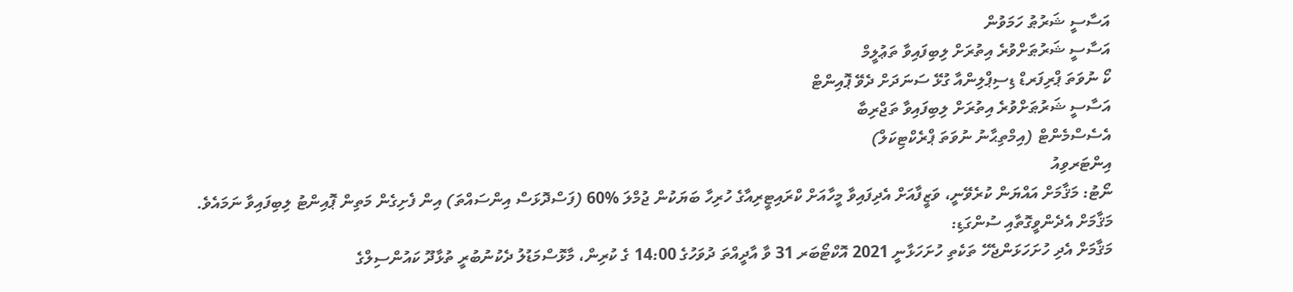އަސާސީ ޝަރުޠު ހަމަވުން
އަސާސީ ޝަރުޠަށްވުރެ އިތުރަށް ލިބިފައިވާ ތަޢުލީމް
ކޯ ނުވަތަ ޕްރިފަރޑް ޑިސިޕްލިންއާ ގުޅޭ ސަނަދަށް ދެވޭ ޕޮއިންޓް
އަސާސީ ޝަރުޠަށްވުރެ އިތުރަށް ލިބިފައިވާ ތަޖްރިބާ
އެސެސްމެންޓް (އިމްތިޙާނު ނުވަތަ ޕްރެކްޓިކަލް)
އިންޓަރވިއު
ނޯޓު: މަޤާމަށް އައްޔަން ކުރެވޭނީ، ވަޒީފާއަށް އެދިފައިވާ މީހާއަށް ކްރައިޓީރިއާގެ ހުރިހާ ބަޔަކުން ޖުމްލަ %60 (ފަސްދޮޅަސް އިންސައްތަ) އިން ފެށިގެން މަތިން ޕޮއިންޓު ލިބިފައިވާ ނަމައެވެ.
މަޤާމަށް އެދެންވީގޮތާއި ސުންގަޑި:
މަޤާމަށް އެދި ހުށަހަޅަންޖެހޭ ތަކެތި ހުށަހަޅާނީ 2021 އޮކްޓޯބަރ 31 ވާ އާދީއްތަ ދުވަހުގެ 14:00 ގެ ކުރިން، މާޅޮސްމަޑުލު ދެކުނުބުރީ ތުޅާދޫ ކައުންސިލްގެ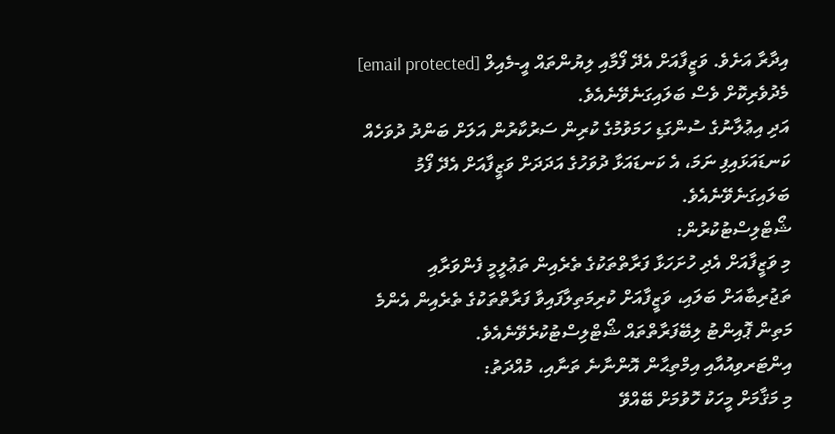އިދާރާ އަށެވެ. ވަޒީފާއަށް އެދޭ ފޯމާއި ލިޔުންތައް އީ-މެއިލް [email protected] މެދުވެރިކޮށް ވެސް ބަލައިގަނެވޭނެއެވެ.
އަދި އިޢުލާނުގެ ސުންގަޑި ހަމަވުމުގެ ކުރިން ސަރުކާރުން އަލަށް ބަންދު ދުވަހެއް ކަނޑައަޅައިފި ނަމަ، އެ ކަނޑައަޅާ ދުވަހުގެ އަދަދަށް ވަޒީފާއަށް އެދޭ ފޯމު ބަލައިގަނެވޭނެއެވެ.
ޝޯޓްލިސްޓުކުރުން:
މި ވަޒީފާއަށް އެދި ހުށަހަޅާ ފަރާތްތަކުގެ ތެރެއިން ތަޢުލީމީ ފެންވަރާއި ތަޖުރިބާއަށް ބަލައި، ވަޒީފާއަށް ކުރިމަތިލާފައިވާ ފަރާތްތަކުގެ ތެރެއިން އެންމެ މަތިން ޕޮއިންޓު ލިބޭފަރާތްތައް ޝޯޓްލިސްޓުކުރެވޭނެއެވެ.
އިންޓަރވިއުއާއި އިމްތިޙާން އޮންނާނެ ތަނާއި، މުއްދަތު:
މި މަޤާމަށް މީހަކު ހޮވުމަށް ބޭއްވޭ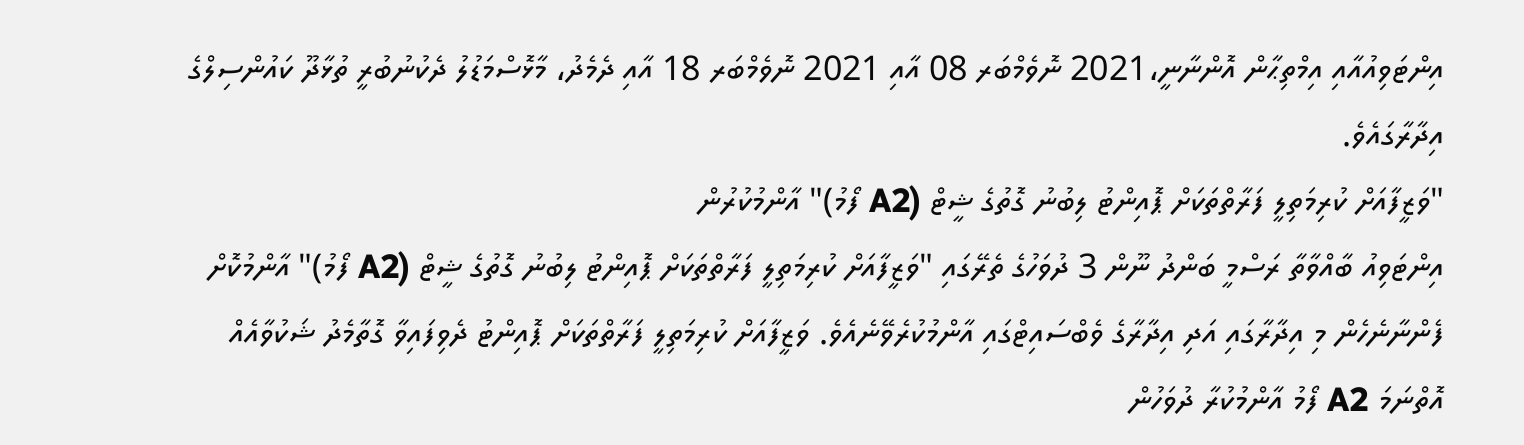އިންޓަވިއުއާއި އިމްތިޙާން އޮންނާނީ،2021 ނޮވެމްބަރ 08 އާއި 2021 ނޮވެމްބަރ 18 އާއި ދެމެދު، މާޅޮސްމަޑުލު ދެކުނުބުރީ ތުޅާދޫ ކައުންސިލްގެ އިދާރާގައެވެ.
"ވަޒީފާއަށް ކުރިމަތިލީ ފަރާތްތަކަށް ޕޮއިންޓު ލިބުނު ގޮތުގެ ޝީޓް (A2 ފޯމު)" އާންމުކުރުން
އިންޓަވިއު ބާއްވާތާ ރަސްމީ ބަންދު ނޫން 3 ދުވަހުގެ ތެރޭގައި "ވަޒީފާއަށް ކުރިމަތިލީ ފަރާތްތަކަށް ޕޮއިންޓު ލިބުނު ގޮތުގެ ޝީޓް (A2 ފޯމު)" އާންމުކޮށް ފެންނާނެހެން މި އިދާރާގައި އަދި އިދާރާގެ ވެބްސައިޓްގައި އާންމުކުރެވޭނެއެވެ. ވަޒީފާއަށް ކުރިމަތިލީ ފަރާތްތަކަށް ޕޮއިންޓު ދެވިފައިވާ ގޮތާމެދު ޝަކުވާއެއް އޮތްނަމަ A2 ފޯމު އާންމުކުރާ ދުވަހުން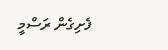ފެށިގެން ރަސްމީ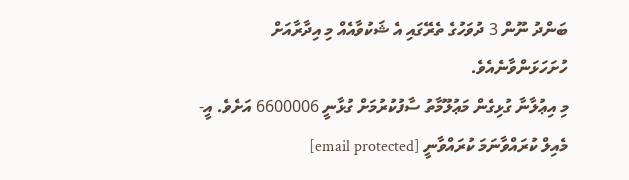ބަންދު ނޫން 3 ދުވަހުގެ ތެރޭގައި އެ ޝަކުވާއެއް މި އިދާރާއަށް ހުށަހަޅަންވާނެއެވެ.
މި އިޢުލާނާ ގުޅިގެން މަޢުލޫމާތު ސާފުކުރުމަށް ގުޅާނީ 6600006 އަށެވެ. އީ-މެއިލް ކުރައްވާނަމަ ކުރައްވާނީ [email protected]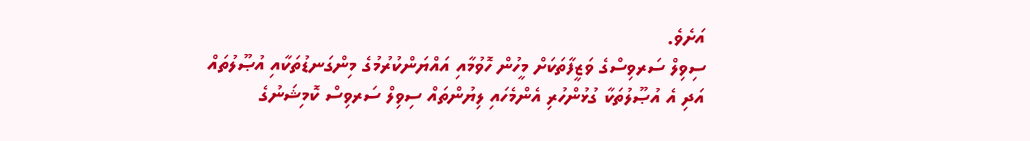އަށެވެ.
ސިވިލް ސަރވިސްގެ ވަޒީފާތަކަށް މީހުން ހޮވުމާއި އައްޔަންކުރުމުގެ މިންގަނޑުތަކާއި އުޞޫލުތައް އަދި އެ އުޞޫލުތަކާ ގުޅުންހުރި އެންމެހައި ލިޔުންތައް ސިވިލް ސަރވިސް ކޮމިޝަނުގެ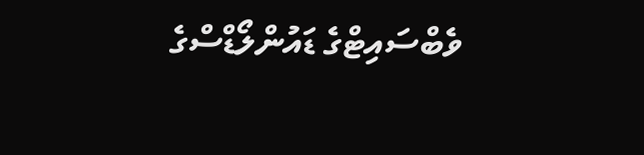ވެބްސައިޓްގެ ޑައުންލޯޑްސްގެ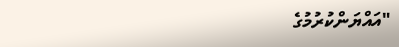"އައްޔަންކުރުމުގެ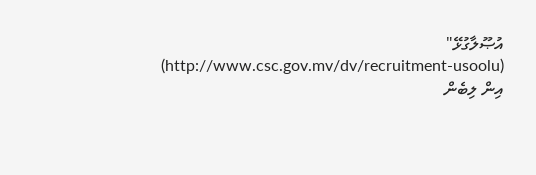އުޞޫލާގުޅޭ" (http://www.csc.gov.mv/dv/recruitment-usoolu) އިން ލިބެން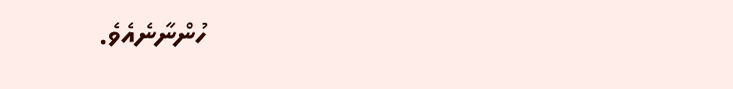ހުންނާނެއެވެ.